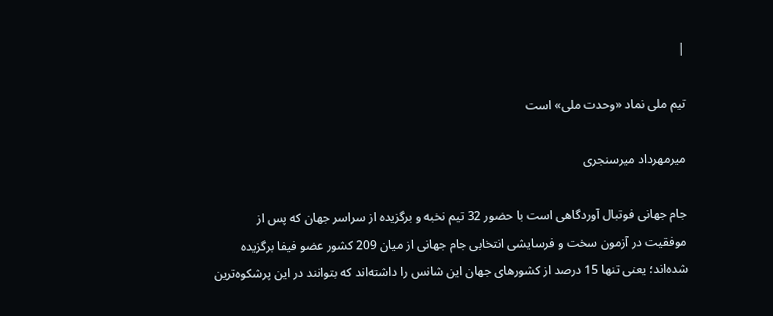|

تیم ملی نماد «وحدت ملی» است

میرمهرداد میرسنجری

جام جهانی فوتبال آوردگاهی است با حضور 32 تیم نخبه و برگزیده از سراسر جهان که پس از موفقیت در آزمون سخت و فرسایشی انتخابی جام جهانی از میان 209 کشور عضو فیفا برگزیده شده‌اند؛ یعنی تنها 15 درصد از کشورهای جهان این شانس را داشته‌اند که بتوانند در این پرشکوه‌ترین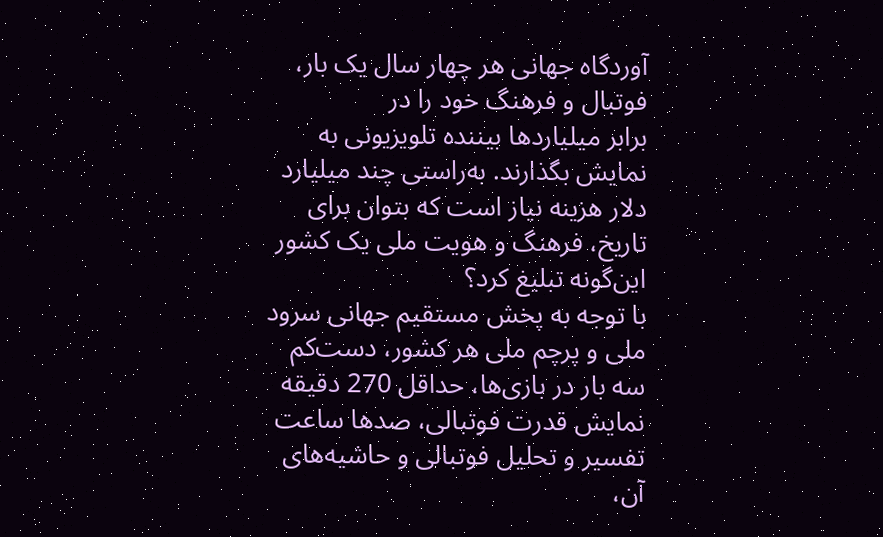آوردگاه جهانی هر چهار سال یک‌ بار، فوتبال و فرهنگ خود را در برابر ‌میلیاردها بیننده تلویزیونی به نمایش بگذارند. به‌راستی چند‌ میلیارد دلار هزینه نیاز است که بتوان برای تاریخ، فرهنگ و هویت ملی یک کشور این‌گونه تبلیغ کرد؟
با توجه به پخش مستقیم جهانی سرود ملی و پرچم ملی هر کشور، دست‌کم سه بار در بازی‌ها، حداقل 270 دقیقه نمایش قدرت فوتبالی، صدها ساعت تفسیر و تحلیل فوتبالی و حاشیه‌های آن،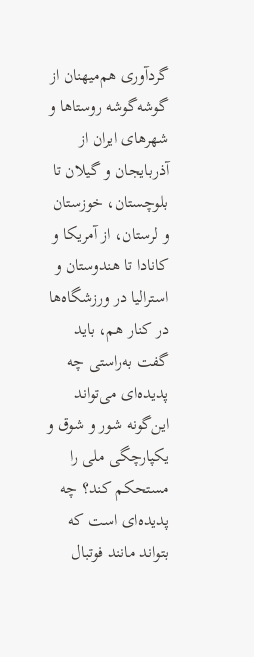گردآوری هم‌میهنان از گوشه‌گوشه روستاها و شهرهای ایران از آذربایجان و گیلان تا بلوچستان، خوزستان و لرستان، از آمریکا و کانادا تا هندوستان و استرالیا در ورزشگاه‌ها در کنار هم، باید گفت به‌راستی چه پدیده‌ای می‌تواند این‌گونه شور و شوق و یکپارچگی ملی را مستحکم کند؟ چه پدیده‌ای است که بتواند مانند فوتبال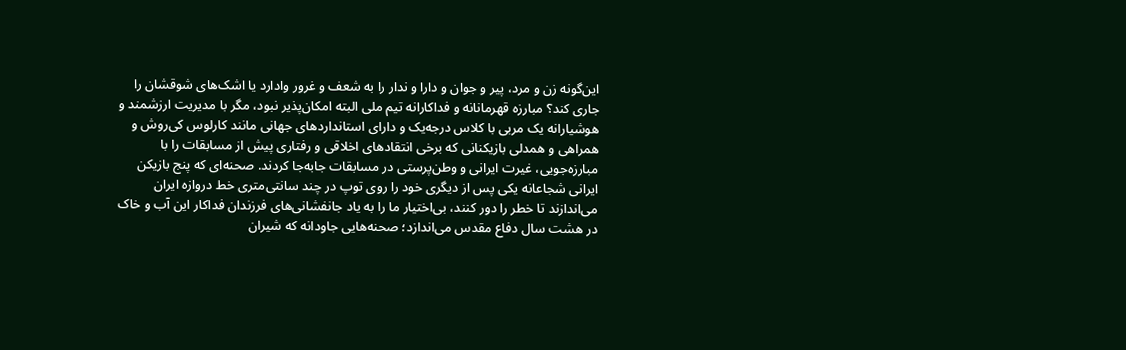این‌گونه زن و مرد، پیر و جوان و دارا و ندار را به شعف و غرور وادارد یا اشک‌های شوقشان را جاری کند؟ مبارزه قهرمانانه و فداکارانه تیم ملی البته امکان‌پذیر نبود، مگر با مدیریت ارزشمند و هوشیارانه یک مربی با کلاس درجه‌یک و دارای استانداردهای جهانی مانند کارلوس کی‌روش و همراهی و همدلی بازیکنانی که برخی انتقادهای اخلاقی و رفتاری پیش از مسابقات را با مبارزه‌جویی، غیرت ایرانی و وطن‌پرستی در مسابقات جابه‌جا کردند. صحنه‌ای که پنج بازیکن ایرانی شجاعانه یکی پس از دیگری خود را روی توپ در چند سانتی‌متری خط دروازه ایران می‌اندازند تا خطر را دور کنند، بی‌اختیار ما را به یاد جانفشانی‌های فرزندان فداکار این آب و خاک در هشت سال دفاع مقدس می‌اندازد؛ صحنه‌هایی جاودانه که شیران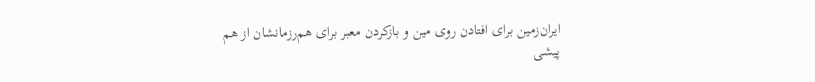ایران‌زمین برای افتادن روی مین و بازکردن معبر برای هم‌رزمانشان از هم پیشی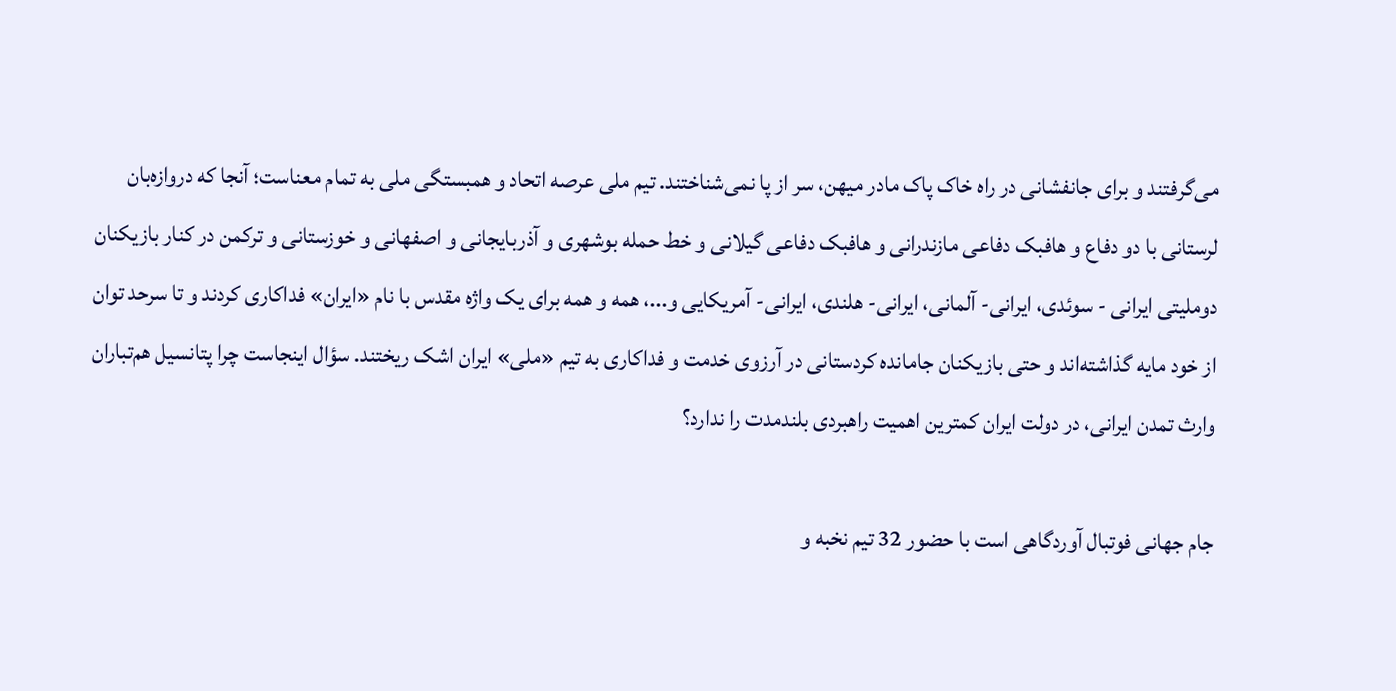می‌گرفتند و برای جانفشانی در راه خاک پاک مادر میهن، سر از پا نمی‌شناختند. تیم ملی عرصه اتحاد و همبستگی ملی به تمام معناست؛ آنجا که دروازه‌بان لرستانی با دو دفاع و هافبک دفاعی مازندرانی و هافبک دفاعی گیلانی و خط حمله بوشهری و آذربایجانی و اصفهانی و خوزستانی و ترکمن در کنار بازیکنان دوملیتی ایرانی - سوئدی، ایرانی- آلمانی، ایرانی- هلندی، ایرانی- آمریکایی و...، همه و همه برای یک واژه مقدس با نام «ایران» فداکاری کردند و تا سرحد توان از خود مایه گذاشته‌اند و حتی بازیکنان جامانده کردستانی در آرزوی خدمت و فداکاری به تیم «ملی» ایران اشک ریختند. سؤال اینجاست چرا پتانسیل هم‌تباران وارث تمدن ایرانی، در دولت ایران کمترین اهمیت راهبردی بلندمدت را ندارد؟

جام جهانی فوتبال آوردگاهی است با حضور 32 تیم نخبه و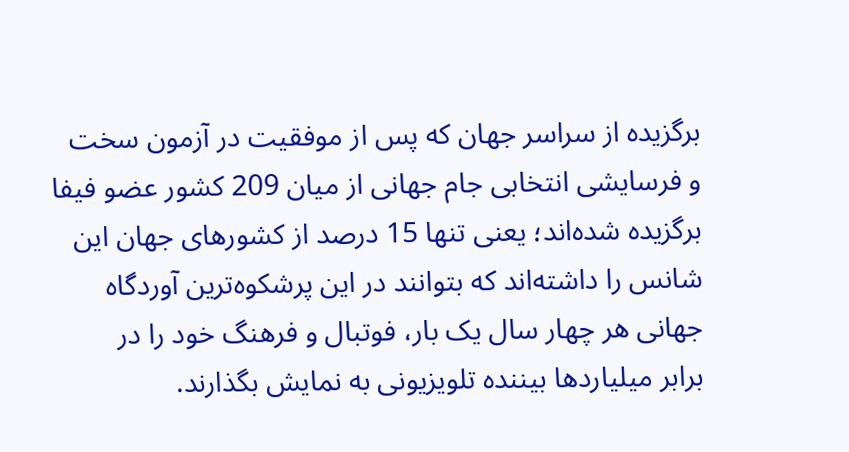برگزیده از سراسر جهان که پس از موفقیت در آزمون سخت و فرسایشی انتخابی جام جهانی از میان 209 کشور عضو فیفا برگزیده شده‌اند؛ یعنی تنها 15 درصد از کشورهای جهان این شانس را داشته‌اند که بتوانند در این پرشکوه‌ترین آوردگاه جهانی هر چهار سال یک‌ بار، فوتبال و فرهنگ خود را در برابر ‌میلیاردها بیننده تلویزیونی به نمایش بگذارند.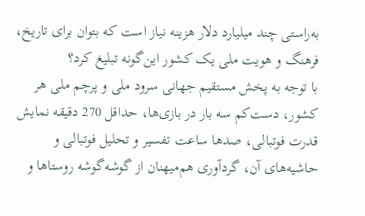به‌راستی چند‌ میلیارد دلار هزینه نیاز است که بتوان برای تاریخ، فرهنگ و هویت ملی یک کشور این‌گونه تبلیغ کرد؟
با توجه به پخش مستقیم جهانی سرود ملی و پرچم ملی هر کشور، دست‌کم سه بار در بازی‌ها، حداقل 270 دقیقه نمایش قدرت فوتبالی، صدها ساعت تفسیر و تحلیل فوتبالی و حاشیه‌های آن، گردآوری هم‌میهنان از گوشه‌گوشه روستاها و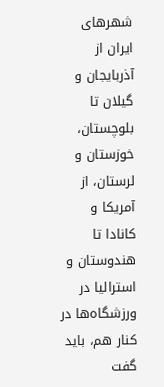شهرهای ایران از آذربایجان و گیلان تا بلوچستان، خوزستان و لرستان، از آمریکا و کانادا تا هندوستان و استرالیا در ورزشگاه‌ها در کنار هم، باید گفت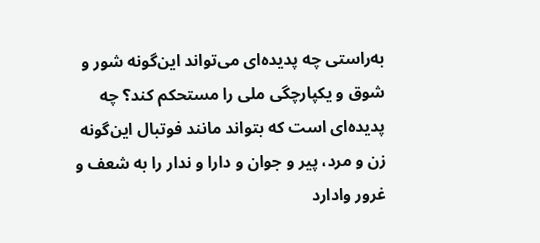به‌راستی چه پدیده‌ای می‌تواند این‌گونه شور و شوق و یکپارچگی ملی را مستحکم کند؟ چه پدیده‌ای است که بتواند مانند فوتبال این‌گونه زن و مرد، پیر و جوان و دارا و ندار را به شعف و غرور وادارد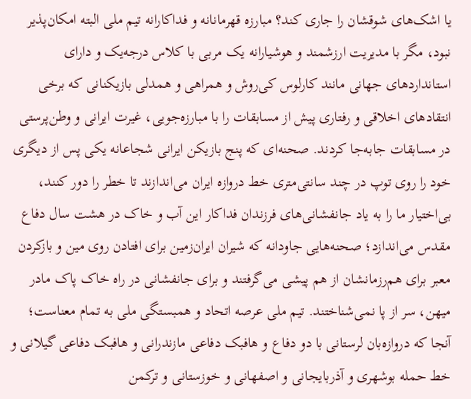یا اشک‌های شوقشان را جاری کند؟ مبارزه قهرمانانه و فداکارانه تیم ملی البته امکان‌پذیر نبود، مگر با مدیریت ارزشمند و هوشیارانه یک مربی با کلاس درجه‌یک و دارای استانداردهای جهانی مانند کارلوس کی‌روش و همراهی و همدلی بازیکنانی که برخی انتقادهای اخلاقی و رفتاری پیش از مسابقات را با مبارزه‌جویی، غیرت ایرانی و وطن‌پرستی در مسابقات جابه‌جا کردند. صحنه‌ای که پنج بازیکن ایرانی شجاعانه یکی پس از دیگری خود را روی توپ در چند سانتی‌متری خط دروازه ایران می‌اندازند تا خطر را دور کنند، بی‌اختیار ما را به یاد جانفشانی‌های فرزندان فداکار این آب و خاک در هشت سال دفاع مقدس می‌اندازد؛ صحنه‌هایی جاودانه که شیران ایران‌زمین برای افتادن روی مین و بازکردن معبر برای هم‌رزمانشان از هم پیشی می‌گرفتند و برای جانفشانی در راه خاک پاک مادر میهن، سر از پا نمی‌شناختند. تیم ملی عرصه اتحاد و همبستگی ملی به تمام معناست؛ آنجا که دروازه‌بان لرستانی با دو دفاع و هافبک دفاعی مازندرانی و هافبک دفاعی گیلانی و خط حمله بوشهری و آذربایجانی و اصفهانی و خوزستانی و ترکمن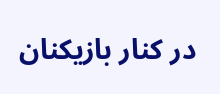در کنار بازیکنان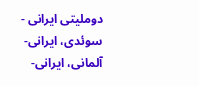دوملیتی ایرانی - سوئدی، ایرانی- آلمانی، ایرانی-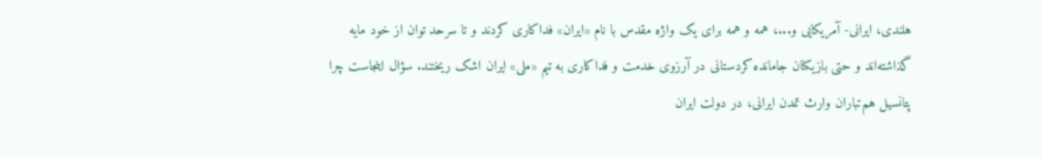هلندی، ایرانی- آمریکایی و...، همه و همه برای یک واژه مقدس با نام «ایران» فداکاری کردند و تا سرحد توان از خود مایه گذاشته‌اند و حتی بازیکنان جامانده کردستانی در آرزوی خدمت و فداکاری به تیم «ملی» ایران اشک ریختند. سؤال اینجاست چرا پتانسیل هم‌تباران وارث تمدن ایرانی، در دولت ایران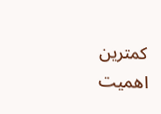کمترین اهمیت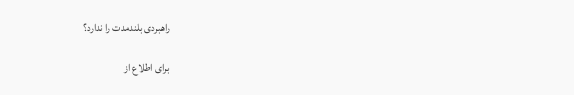راهبردی بلندمدت را ندارد؟

برای اطلاع از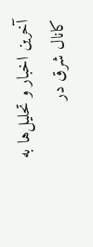آخرین اخبار و تحلیل‌ها به کانال شرق در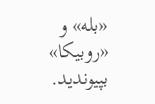«بله» و «روبیکا» بپیوندید.